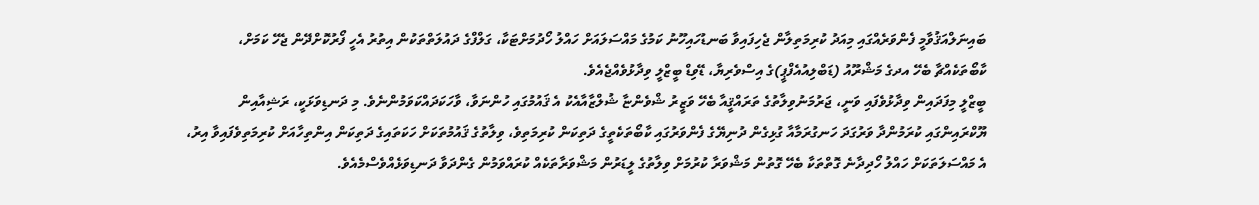ބައިނަލްއަޤުވާމީ ފެންވަރެއްގައި މިއަދު ކުރިމަތިލާން ޖެހިފައިވާ ބަނޑުހައިހޫނު ކަމުގެ މައްސަލައަށް ހައްލު ހޯދުމަށްޓަކާ، ގަލްފްގެ ދައުލަތްތަކުން އިތުރު އެހީ ފޯރުކޮށްދޭން ޖެހޭ ކަމަށް، ކާބޯތަކެއްޗާ ބެހޭ އދގެ މަޝްރޫއު (ޑަބްލިއުއެފްޕީ)ގެ އިސްވެރިޔާ، ޑޭވިޑް ބީޒްލީ ވިދާޅުވެއްޖެއެވެ.
ބީޒްލީ މިފަދައިން ވިދާޅުވެފައި ވަނީ، ޖަރުމަނުވިލާތުގެ ތަރައްޤީއާ ބެހޭ ވަޒީރު ޝްވެންޏާ ޝުލްޒާއާއެކު އެ ޤައުމުގައި ހުންނަވާ، ވާހަކަދައްކަވަމުންނެވެ. މި ދަނޑިވަޅަކީ، ރަޝިއާއިން ޔޫކްރައިންގައި ކުރަމުންދާ ވަރުގަދަ ހަނގުރަމާއާ ގުޅިގެން ދުނިޔޭގެ ފެންވަރުގައި ކާބޯތަކެތީގެ ދަތިކަން ކުރިމަތިވެ، ވިލާތުގެ ޤައުމުތަކަށް ހަކަތައިގެ ދަތިކަން އިންތިހާއަށް ކުރިމަތިވެފައިވާ އިރު، އެ މައްސަލަތަކަށް ހައްލު ހޯދިދާނެ ގޮތްތަކާ ބެހޭ ގޮތުން މަޝްވަރާ ކުރުމަށް ވިލާތުގެ ލީޑަރުން މަޝްވަރާތަކެއް ކުރައްވަމުން ގެންދަވާ ދަނޑިވަޅެއްވެސްމެއެވެ.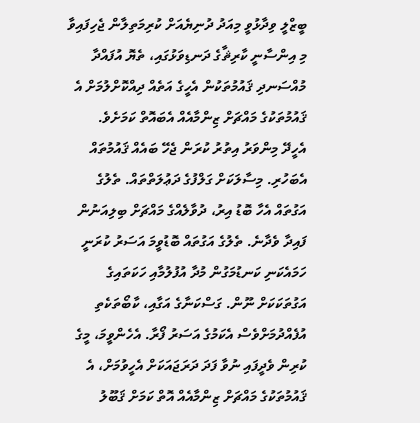ބީޒްލީ ވިދާޅުވީ މިއަދު ދުނިޔެއަށް ކުރިމަތިލާން ޖެހިފައިވާ މި އިންސާނީ ކާރިޘާގެ ދަނޑިވަޅުގައި، ތެޔޮ އުފައްދާ މުއްސަނދި ޤައުމުތަކުން އެހީގެ އަތެއް ދިއްކޮށްލުމަށް އެ ޤައުމުތަކުގެ މައްޗަށް ޒިންމާއެއް އެބައޮތް ކަމަށެވެ.
އެހީދޭ މިންވަރު އިތުރު ކުރަން ޖެހޭ ބައެއް ޤައުމުތައް އެބަހުރި. މިސާލަކަށް ގަލްފުގެ ދަޢުލަތްތައް. ތެލުގެ އަގުތައް އެހާ ބޮޑު އިރު، ދުވާލެއްގެ މައްޗަށް ބިލިއަނުން ފައިދާ ވެދާނެ. ތެލުގެ އަގުތައް ބޮޑުވީމަ އަސަރު ކުރަނީ ހަމައެކަނި ކަނޑުމަގުން މުދާ އުފުލުމާއި ހަކަތައިގެ އަގުތަކަކަށް ނޫން. ގަސްކަނާގެ އަގާއި، ކާބޯތަކެތި އުފެއްދުމަށްވެސް އެކަމުގެ އަސަރު ފޯރާ. އެހެންވީމަ، މީގެ ކުރިން ވެދީފައި ނުވާ ފަދަ ދަރަޖައަކަށް އެހީވުމަށް، އެ ޤައުމުތަކުގެ މައްޗަށް ޒިންމާއެއް އޮތް ކަމަށް ޤަބޫލު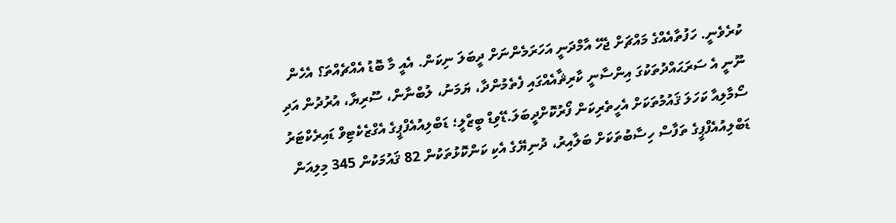ކުރެވެނީ. ހަފުތާއެއްގެ މައްޗަށް ޖެހޭ އާމްދަނީ އަހަރަމެންނަށް ދީބަލަ ނިކަން. އެއީ މާ ބޮޑު އެއްޗެއްތަ؟ އެހެން ނޫނީ އެ ސަރަޙައްދުތަކުގަ އިންސާނީ ކާރިޘާއެއްގައި ފެތެމުންދާ، ޔަމަނު، ލުބްނާން، ސޫރިޔާ، އުރުދުން އަދި ސޯމާލިއާ ކަހަލަ ޤައުމުތަކަށް އެހީތެރިކަން ފޯރުކޮށްދީބަލަ.ޑޭވިޑް ބީޒްލީ؛ ޑަބްލިއުއެފްޕީގެ އެގްޒެކެޓިވް ޑައިރެކްޓަރު
ޑަބްލިއުއެފްޕީގެ ތަފާސް ހިސާބުތަކަށް ބަލާއިރު، ދުނިޔޭގެ އެކި ކަންކޮޅުތަކުން 82 ޤައުމަކުން 345 މިލިއަން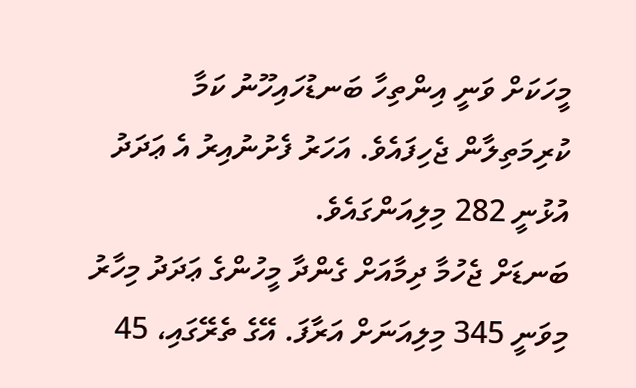މީހަކަށް ވަނީ އިންތިހާ ބަނޑުހައިހޫނު ކަމާ ކުރިމަތިލާން ޖެހިފައެވެ. އަހަރު ފެށުނުއިރު އެ ޢަދަދު އުޅުނީ 282 މިލިއަންގައެވެ.
ބަނޑަށް ޖެހުމާ ދިމާއަށް ގެންދާ މީހުންގެ ޢަދަދު މިހާރު މިވަނީ 345 މިލިއަނަށް އަރާފަ. އޭގެ ތެރޭގައި، 45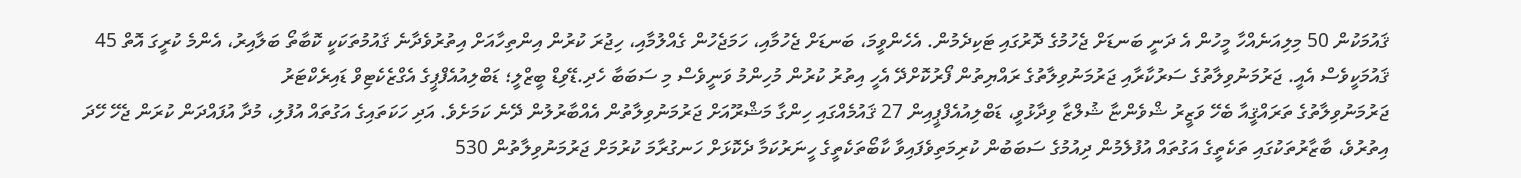ޤައުމަކުން 50 މިލިއަނެއްހާ މީހުން އެ ދަނީ ބަނޑަށް ޖެހުމުގެ ދޮރުގައި ޓަކިދެމުން. އެހެންވީމަ، ބަނޑަށް ޖެހުމާއި، ހަމަޖެހުން ގެއްލުމާއި، ހިޖުރަ ކުރުން އިންތިހާއަށް އިތުރުވެދާނެ ޤައުމުތަކަކީ ކޮބާތޯ ބަލާއިރު، އެންމެ ކުރީގަ އޮތް 45 ޤައުމަކީވެސް އެއީ. ޖަރުމަނުވިލާތުގެ ސަރުކާރާއި ޖަރުމަނުވިލާތުގެ ރައްޔިތުން ފޯރުކޮށްދޭ އެހީ އިތުރު ކުރުން މުހިންމު ވަނީވެސް މި ސަބަބާ ހެދި.ޑޭވިޑް ބީޒްލީ؛ ޑަބްލިއުއެފްޕީގެ އެގްޒެކެޓިވް ޑައިރެކްޓަރު
ޖަރުމަނުވިލާތުގެ ތަރައްޤީއާ ބެހޭ ވަޒީރު ޝްވެންޏާ ޝުލްޒާ ވިދާޅުވީ، ޑަބްލިއުއެފްޕީއިން 27 ޤައުމެއްގައި ހިންގާ މަޝްރޫއަށް ޖަރުމަނުވިލާތުން އެއްބާރުލުން ދޭނެ ކަމަށެވެ. އަދި ހަކަތައިގެ އަގުތައް އުފުލި، މުދާ އުފައްދަން ކުރަން ޖެހޭ ހޭދަ އިތުރުވެ، ބާޒާރުތަކުގައި ތަކެތީގެ އަގުތައް އުފުލެމުން ދިއުމުގެ ސަބަބުން ކުރިމަތިވެފައިވާ ކާބޯތަކެތީގެ ހީނަރުކަމާ ދެކޮޅަށް ހަނގުރާމަ ކުރުމަށް ޖަރުމަނުވިލާތުން 530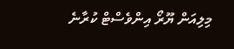މިލިއަން ޔޫރޯ އިންވެސްޓް ކުރާނެ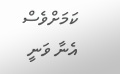ކަމަށްވެސް އެނާ ވަނީ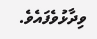ވިދާޅުވެފައެވެ.